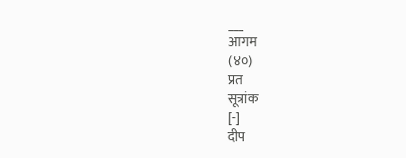___
आगम
(४०)
प्रत
सूत्रांक
[-]
दीप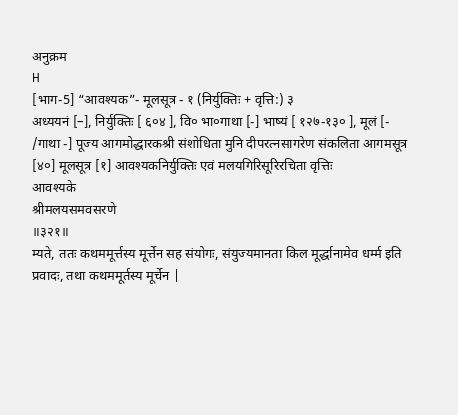अनुक्रम
H
[भाग-5] “आवश्यक”- मूलसूत्र - १ (निर्युक्तिः + वृत्ति:) ३
अध्ययनं [–], निर्युक्तिः [ ६०४ ], वि० भा०गाथा [-] भाष्यं [ १२७-१३० ], मूलं [- /गाथा -] पूज्य आगमोद्धारकश्री संशोधिता मुनि दीपरत्नसागरेण संकलिता आगमसूत्र [४०] मूलसूत्र [१] आवश्यकनिर्युक्तिः एवं मलयगिरिसूरिरचिता वृत्तिः
आवश्यके
श्रीमलयसमवसरणे
॥३२१॥
म्यते, ततः कथममूर्त्तस्य मूर्त्तेन सह संयोगः, संयुज्यमानता किल मूर्द्धानामेव धर्म्म इति प्रवादः, तथा कथममूर्तस्य मूर्चेन |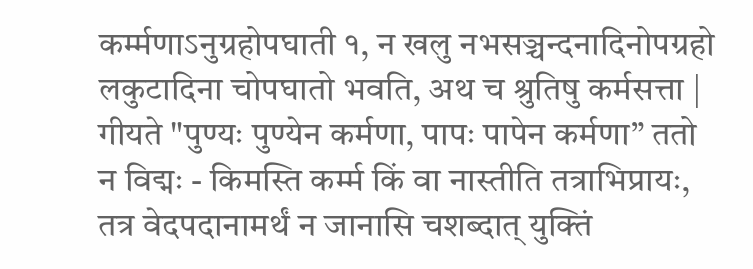कर्म्मणाऽनुग्रहोपघाती १, न खलु नभसञ्चन्दनादिनोपग्रहो लकुटादिना चोपघातो भवति, अथ च श्रुतिषु कर्मसत्ता | गीयते "पुण्यः पुण्येन कर्मणा, पापः पापेन कर्मणा” ततो न विद्मः - किमस्ति कर्म्म किं वा नास्तीति तत्राभिप्रायः, तत्र वेदपदानामर्थं न जानासि चशब्दात् युक्तिं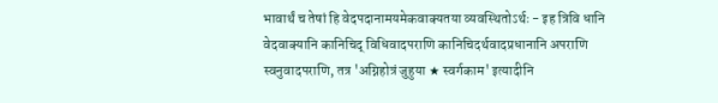भावार्थं च तेषां हि वेदपदानामयमेकवाक्यतया व्यवस्थितोऽर्थः - इह त्रिवि धानि वेदवाक्यानि कानिचिद् विधिवादपराणि कानिचिदर्थवादप्रधानानि अपराणि स्वनुवादपराणि, तत्र 'अग्निहोत्रं जुहुया ★ स्वर्गकाम' इत्यादीनि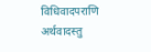विधिवादपराणि अर्थवादस्तु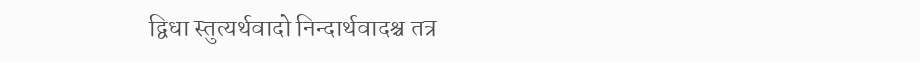द्विधा स्तुत्यर्थवादो निन्दार्थवादश्च तत्र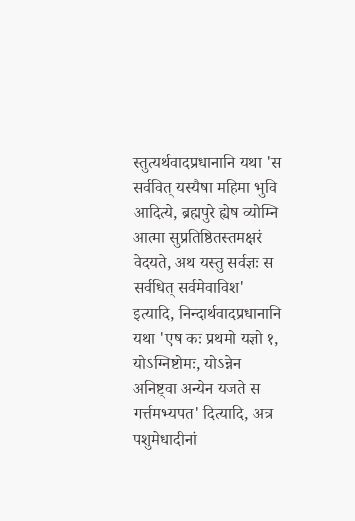स्तुत्यर्थवादप्रधानानि यथा 'स सर्ववित् यस्यैषा महिमा भुवि आदित्ये, ब्रह्मपुरे ह्येष व्योम्नि आत्मा सुप्रतिष्ठितस्तमक्षरं वेदयते, अथ यस्तु सर्वज्ञः स सर्वधित् सर्वमेवाविश' इत्यादि, निन्दार्थवादप्रधानानि यथा 'एष कः प्रथमो यज्ञो १, योऽग्निष्टोमः, योऽन्नेन अनिष्ट्वा अन्येन यजते स गर्त्तमभ्यपत' दित्यादि, अत्र पशुमेधादीनां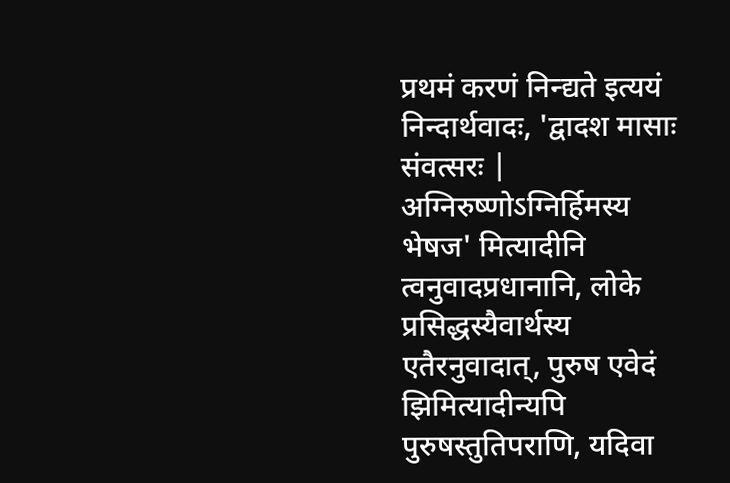प्रथमं करणं निन्द्यते इत्ययं निन्दार्थवादः, 'द्वादश मासाः संवत्सरः | अग्निरुष्णोऽग्निर्हिमस्य भेषज' मित्यादीनि त्वनुवादप्रधानानि, लोके प्रसिद्धस्यैवार्थस्य एतैरनुवादात्, पुरुष एवेदं झिमित्यादीन्यपि पुरुषस्तुतिपराणि, यदिवा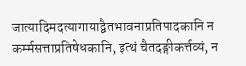जात्यादिमदत्यागायाद्वैतभावनाप्रतिपादकानि न कर्म्मसत्ताप्रतिषेधकानि, इत्थं चैतदङ्गीकर्त्तव्यं, न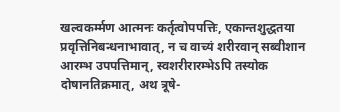खल्वकर्म्मण आत्मनः कर्तृत्वोपपत्तिः, एकान्तशुद्धतया प्रवृत्तिनिबन्धनाभावात्, न च वाच्यं शरीरवान् सब्वीशान आरम्भ उपपत्तिमान्, स्वशरीरारम्भेऽपि तस्योक दोषानतिक्रमात्, अथ त्रूषे-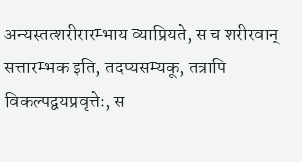अन्यस्तत्शरीरारम्भाय व्याप्रियते, स च शरीरवान् सत्तारम्भक इति, तदप्यसम्यकू, तत्रापि विकल्पद्वयप्रवृत्तेः, स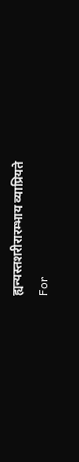ह्यन्यस्तशरीरारम्भाय व्याप्रियते
For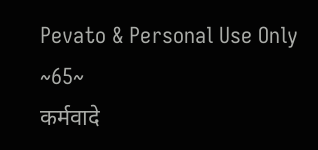Pevato & Personal Use Only
~65~
कर्मवादे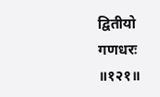द्वितीयो
गणधरः
॥१२१॥